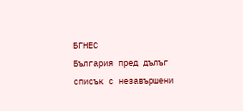БГНЕС
България пред дълъг списък с незавършени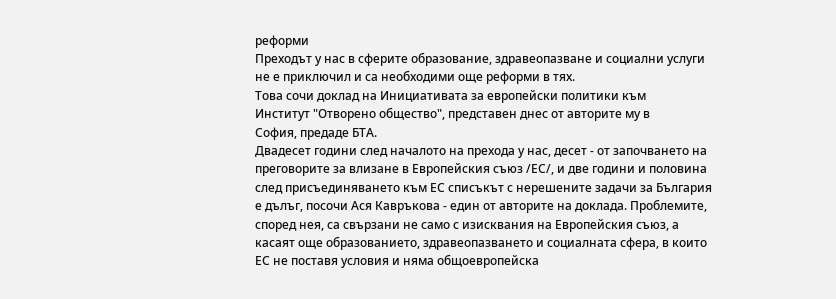реформи
Преходът у нас в сферите образование, здравеопазване и социални услуги не е приключил и са необходими още реформи в тях.
Това сочи доклад на Инициативата за европейски политики към
Институт "Отворено общество", представен днес от авторите му в
София, предаде БТА.
Двадесет години след началото на прехода у нас, десет - от започването на преговорите за влизане в Европейския съюз /ЕС/, и две години и половина след присъединяването към ЕС списъкът с нерешените задачи за България е дълъг, посочи Ася Кавръкова - един от авторите на доклада. Проблемите, според нея, са свързани не само с изисквания на Европейския съюз, а касаят още образованието, здравеопазването и социалната сфера, в които ЕС не поставя условия и няма общоевропейска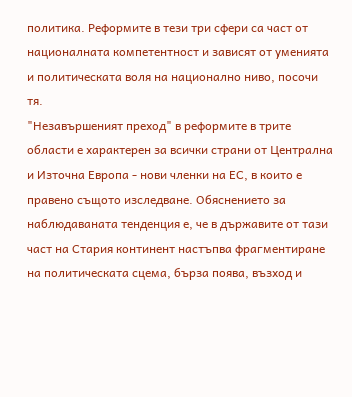политика. Реформите в тези три сфери са част от националната компетентност и зависят от уменията и политическата воля на национално ниво, посочи тя.
"Незавършеният преход" в реформите в трите области е характерен за всички страни от Централна и Източна Европа - нови членки на ЕС, в които е правено същото изследване. Обяснението за наблюдаваната тенденция е, че в държавите от тази част на Стария континент настъпва фрагментиране на политическата сцема, бърза поява, възход и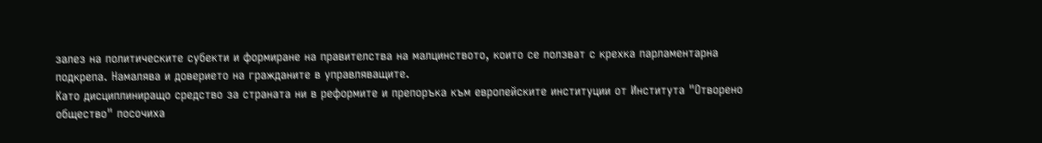залез на политическите субекти и формиране на правителства на малцинството, които се ползват с крехка парламентарна подкрепа. Намалява и доверието на гражданите в управляващите.
Като дисциплиниращо средство за страната ни в реформите и препоръка към европейските институции от Института "Отворено общество" посочиха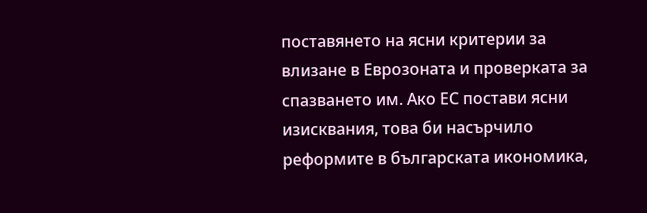поставянето на ясни критерии за влизане в Еврозоната и проверката за спазването им. Ако ЕС постави ясни изисквания, това би насърчило реформите в българската икономика,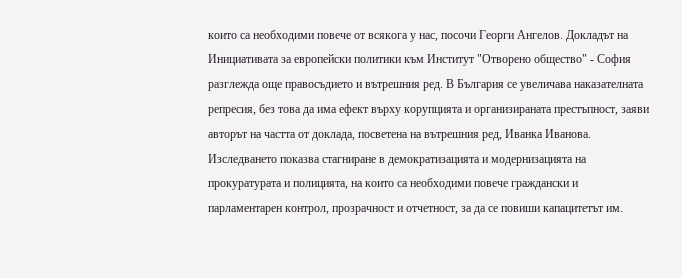които са необходими повече от всякога у нас, посочи Георги Ангелов. Докладът на Инициативата за европейски политики към Институт "Отворено общество" - София разглежда още правосъдието и вътрешния ред. В България се увеличава наказателната репресия, без това да има ефект върху корупцията и организираната престъпност, заяви авторът на частта от доклада, посветена на вътрешния ред, Иванка Иванова. Изследването показва стагниране в демократизацията и модернизацията на прокуратурата и полицията, на които са необходими повече граждански и парламентарен контрол, прозрачност и отчетност, за да се повиши капацитетът им.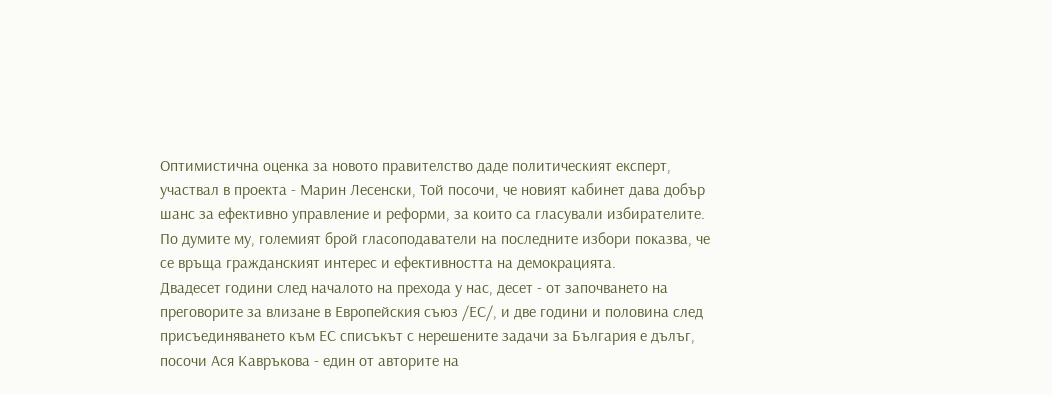Оптимистична оценка за новото правителство даде политическият експерт, участвал в проекта - Марин Лесенски, Той посочи, че новият кабинет дава добър шанс за ефективно управление и реформи, за които са гласували избирателите. По думите му, големият брой гласоподаватели на последните избори показва, че се връща гражданският интерес и ефективността на демокрацията.
Двадесет години след началото на прехода у нас, десет - от започването на преговорите за влизане в Европейския съюз /ЕС/, и две години и половина след присъединяването към ЕС списъкът с нерешените задачи за България е дълъг, посочи Ася Кавръкова - един от авторите на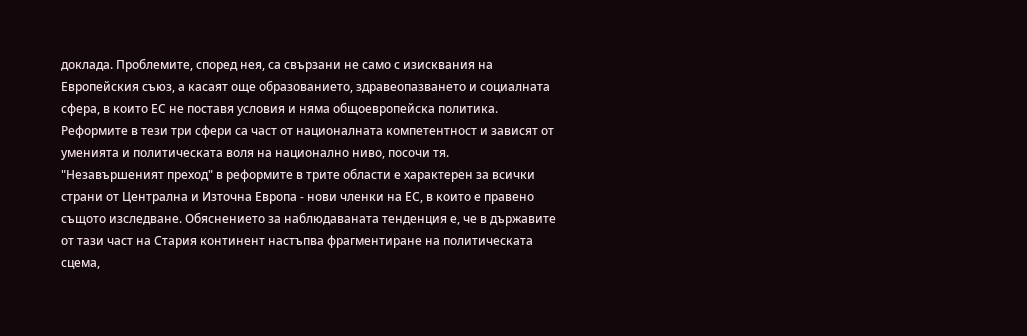доклада. Проблемите, според нея, са свързани не само с изисквания на Европейския съюз, а касаят още образованието, здравеопазването и социалната сфера, в които ЕС не поставя условия и няма общоевропейска политика. Реформите в тези три сфери са част от националната компетентност и зависят от уменията и политическата воля на национално ниво, посочи тя.
"Незавършеният преход" в реформите в трите области е характерен за всички страни от Централна и Източна Европа - нови членки на ЕС, в които е правено същото изследване. Обяснението за наблюдаваната тенденция е, че в държавите от тази част на Стария континент настъпва фрагментиране на политическата сцема,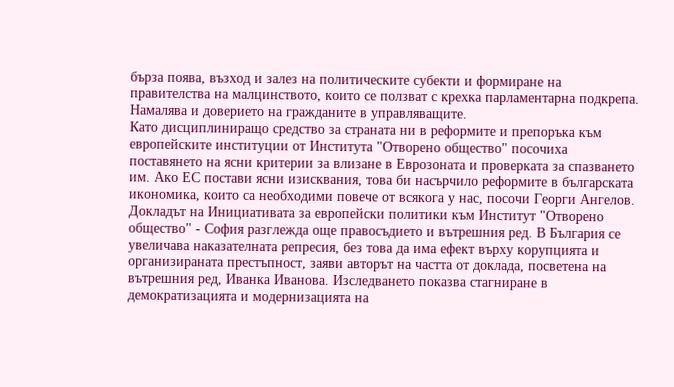бърза поява, възход и залез на политическите субекти и формиране на правителства на малцинството, които се ползват с крехка парламентарна подкрепа. Намалява и доверието на гражданите в управляващите.
Като дисциплиниращо средство за страната ни в реформите и препоръка към европейските институции от Института "Отворено общество" посочиха поставянето на ясни критерии за влизане в Еврозоната и проверката за спазването им. Ако ЕС постави ясни изисквания, това би насърчило реформите в българската икономика, които са необходими повече от всякога у нас, посочи Георги Ангелов. Докладът на Инициативата за европейски политики към Институт "Отворено общество" - София разглежда още правосъдието и вътрешния ред. В България се увеличава наказателната репресия, без това да има ефект върху корупцията и организираната престъпност, заяви авторът на частта от доклада, посветена на вътрешния ред, Иванка Иванова. Изследването показва стагниране в демократизацията и модернизацията на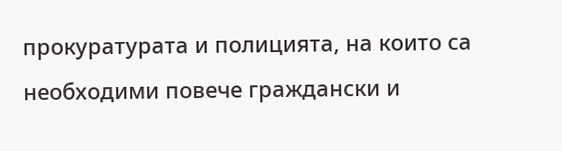прокуратурата и полицията, на които са необходими повече граждански и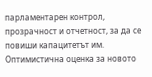парламентарен контрол, прозрачност и отчетност, за да се повиши капацитетът им.
Оптимистична оценка за новото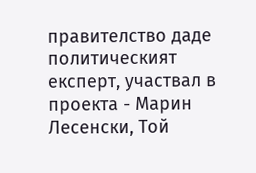правителство даде политическият експерт, участвал в проекта - Марин Лесенски, Той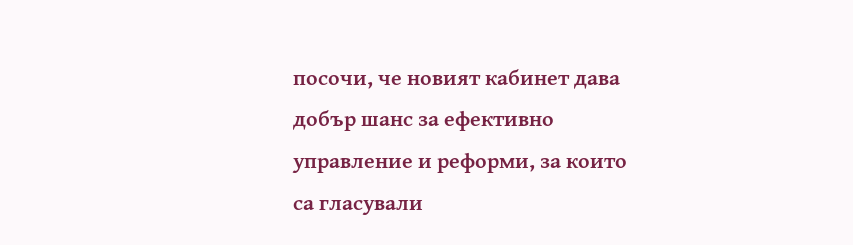посочи, че новият кабинет дава добър шанс за ефективно управление и реформи, за които са гласували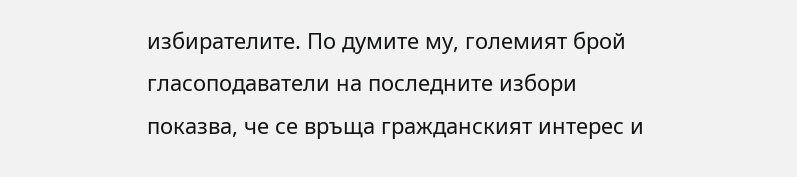избирателите. По думите му, големият брой гласоподаватели на последните избори показва, че се връща гражданският интерес и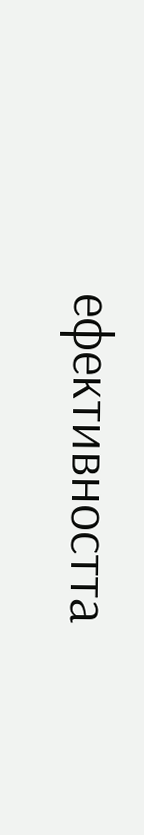ефективността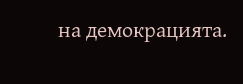на демокрацията.